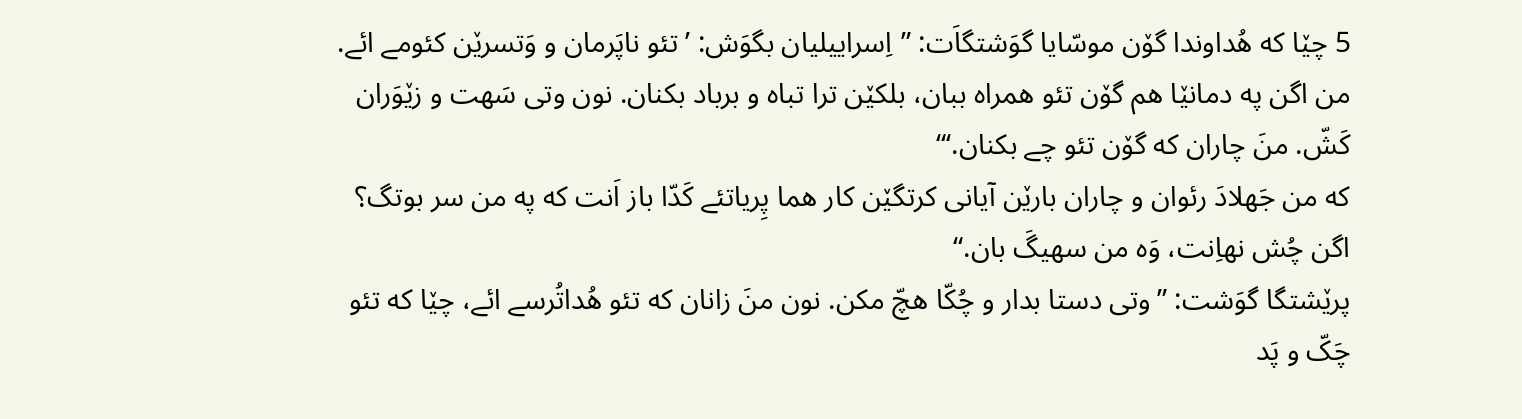5 چێا که هُداوندا گۆن موسّایا گوَشتگاَت: ”اِسراییلیان بگوَش: ’تئو ناپَرمان و وَتسرێن کئومے ائے. من اگن په دمانێا هم گۆن تئو همراه ببان، بلکێن ترا تباه و برباد بکنان. نون وتی سَهت و زێوَران کَشّ. منَ چاران که گۆن تئو چے بکنان.‘“
که من جَهلادَ رئوان و چاران بارێن آیانی کرتگێن کار هما پِریاتئے کَدّا باز اَنت که په من سر بوتگ؟ اگن چُش نهاِنت، وَه من سهیگَ بان.“
پرێشتگا گوَشت: ”وتی دستا بدار و چُکّا هچّ مکن. نون منَ زانان که تئو هُداتُرسے ائے، چێا که تئو چَکّ و پَد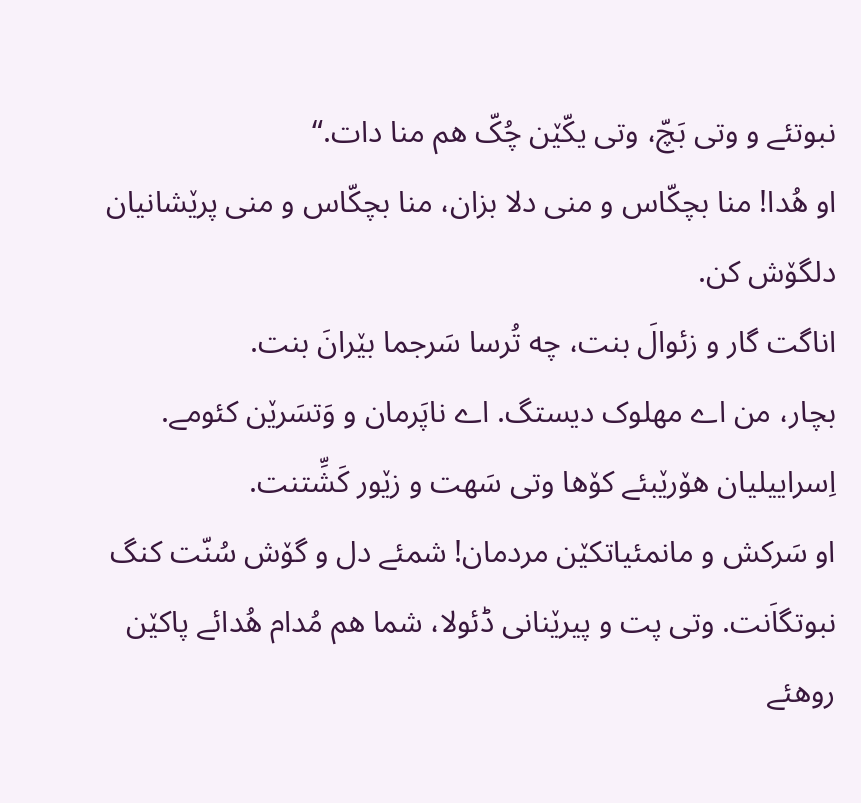نبوتئے و وتی بَچّ، وتی یکّێن چُکّ هم منا دات.“
او هُدا! منا بچکّاس و منی دلا بزان، منا بچکّاس و منی پرێشانیان دلگۆش کن.
اناگت گار و زئوالَ بنت، چه تُرسا سَرجما بێرانَ بنت.
بچار، من اے مهلوک دیستگ. اے ناپَرمان و وَتسَرێن کئومے.
اِسراییلیان هۆرێبئے کۆها وتی سَهت و زێور کَشِّتنت.
او سَرکش و مانمئیاتکێن مردمان! شمئے دل و گۆش سُنّت کنگ نبوتگاَنت. وتی پت و پیرێنانی ڈئولا، شما هم مُدام هُدائے پاکێن روهئے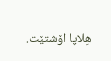هِلاپا اۆشتێت.